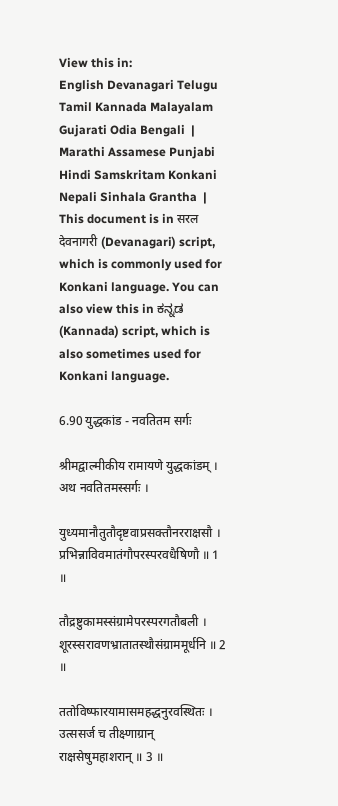View this in:
English Devanagari Telugu Tamil Kannada Malayalam Gujarati Odia Bengali  |
Marathi Assamese Punjabi Hindi Samskritam Konkani Nepali Sinhala Grantha  |
This document is in सरल देवनागरी (Devanagari) script, which is commonly used for Konkani language. You can also view this in ಕನ್ನಡ (Kannada) script, which is also sometimes used for Konkani language.

6.90 युद्धकांड - नवतितम सर्गः

श्रीमद्वाल्मीकीय रामायणे युद्धकांडम् ।
अथ नवतितमस्सर्गः ।

युध्यमानौतुतौदृष्टवाप्रसक्तौनरराक्षसौ ।
प्रभिन्नाविवमातंगौपरस्परवधैषिणौ ॥ 1 ॥

तौद्रष्टुकामस्संग्रामेपरस्परगतौबली ।
शूरस्सरावणभ्रातातस्थौसंग्राममूर्धनि ॥ 2 ॥

ततोविष्फारयामासमहद्धनुरवस्थितः ।
उत्ससर्ज च तीक्ष्णाग्रान् राक्षसेषुमहाशरान् ॥ 3 ॥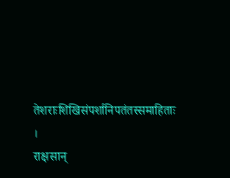तेशराःशिखिसंपर्शानिपतंतस्समाहिताः ।
राक्षसान्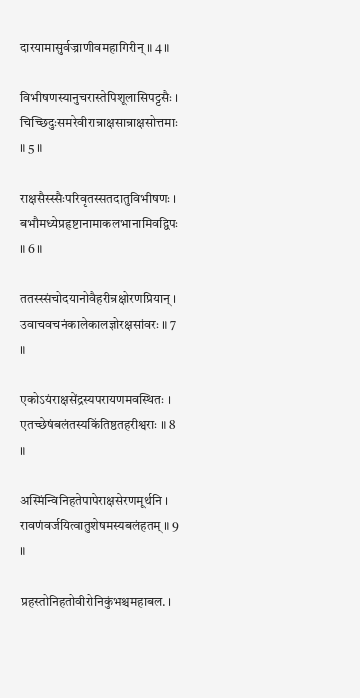दारयामासुर्वज्राणीवमहागिरीन् ॥ 4 ॥

विभीषणस्यानुचरास्तेपिशूलासिपट्टसैः ।
चिच्छिदुःसमरेवीरान्राक्षसान्राक्षसोत्तमाः ॥ 5 ॥

राक्षसैस्स्सैःपरिवृतस्सतदातुविभीषणः ।
बभौमध्येप्रहृष्टानामाकलभानामिवद्विपः ॥ 6 ॥

ततस्स्संचोदयानोवैहरीन्रक्षोरणप्रियान् ।
उवाचवचनंकालेकालज्ञोरक्षसांवरः ॥ 7 ॥

एकोऽयंराक्षसेंद्रस्यपरायणमवस्थितः ।
एतच्छेषंबलंतस्यकिंतिष्ठतहरीश्वराः ॥ 8 ॥

अस्मिंन्विनिहतेपापेराक्षसेरणमूर्थनि ।
रावणंवर्जयित्वातुशेषमस्यबलंहतम् ॥ 9 ॥

प्रहस्तोनिहतोवीरोनिकुंभश्चमहाबल. ।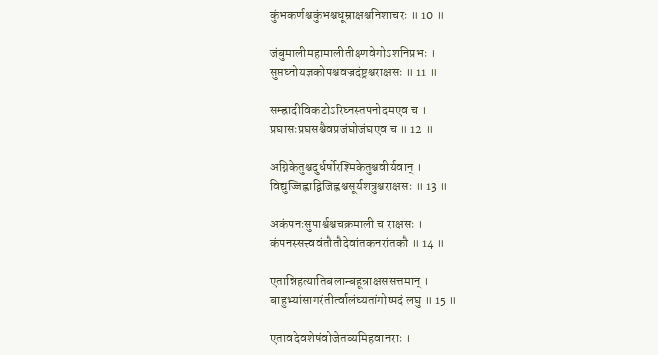कुंभकर्णश्चकुंभश्चधूम्राक्षश्चनिशाचरः ॥ 10 ॥

जंबुमालीमहामालीतीक्ष्णवेगोऽशनिप्रभः ।
सुप्तघ्नोयज्ञकोपश्चवज्रदंष्ट्रश्चराक्षसः ॥ 11 ॥

सम्ह्रादीविकटोऽरिघ्नस्तपनोदमएव च ।
प्रघासःप्रघसश्चैवप्रजंघोजंघएव च ॥ 12 ॥

अग्निकेतुश्चदुर्धर्षोरश्मिकेतुश्चवीर्यवान् ।
विद्युज्जिह्वाद्विजिह्वश्चसूर्यशत्रुश्चराक्षसः ॥ 13 ॥

अकंपनःसुपार्श्वश्चचक्रमाली च राक्षसः ।
कंपनस्सत्त्ववंतौतौदेवांतकनरांतकौ ॥ 14 ॥

एतान्निहत्यातिबलान्बहून्राक्षससत्तमान् ।
बाहुभ्यांसागरंतीर्त्वालंघ्यतांगोष्पदं लघु ॥ 15 ॥

एतावदेवशेषंवोजेतव्यमिहवानराः ।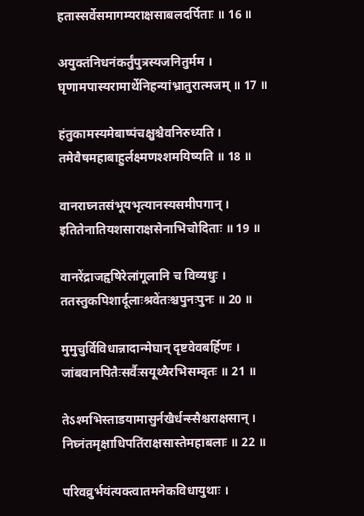हतास्सर्वेसमागम्यराक्षसाबलदर्पिताः ॥ 16 ॥

अयुक्तंनिधनंकर्तुंपुत्रस्यजनितुर्मम ।
घृणामपास्यरामार्थेनिहन्यांभ्रातुरात्मजम् ॥ 17 ॥

हंतुकामस्यमेबाष्पंचक्षुश्चैवनिरुध्यति ।
तमेवैषमहाबाहुर्लक्ष्मणश्शमयिष्यति ॥ 18 ॥

वानराघ्नतसंभूयभृत्यानस्यसमीपगान् ।
इतितेनातियशसाराक्षसेनाभिचोदिताः ॥ 19 ॥

वानरेंद्राजहृषिरेलांगूलानि च विव्यधुः ।
ततस्तुकपिशार्दूलाःश्रवेंतःश्चपुनःपुनः ॥ 20 ॥

मुमुचुर्विविधान्नादान्मेघान् दृष्टवेवबर्हिणः ।
जांबवानपितैःसर्वैःसयूथ्यैरभिसम्वृतः ॥ 21 ॥

तेऽश्मभिस्ताडयामासुर्नखैर्धन्स्सैश्चराक्षसान् ।
निघ्नंतमृक्षाधिपतिंराक्षसास्तेमहाबलाः ॥ 22 ॥

परिवव्रुर्भयंत्यक्त्वातमनेकविधायुथाः ।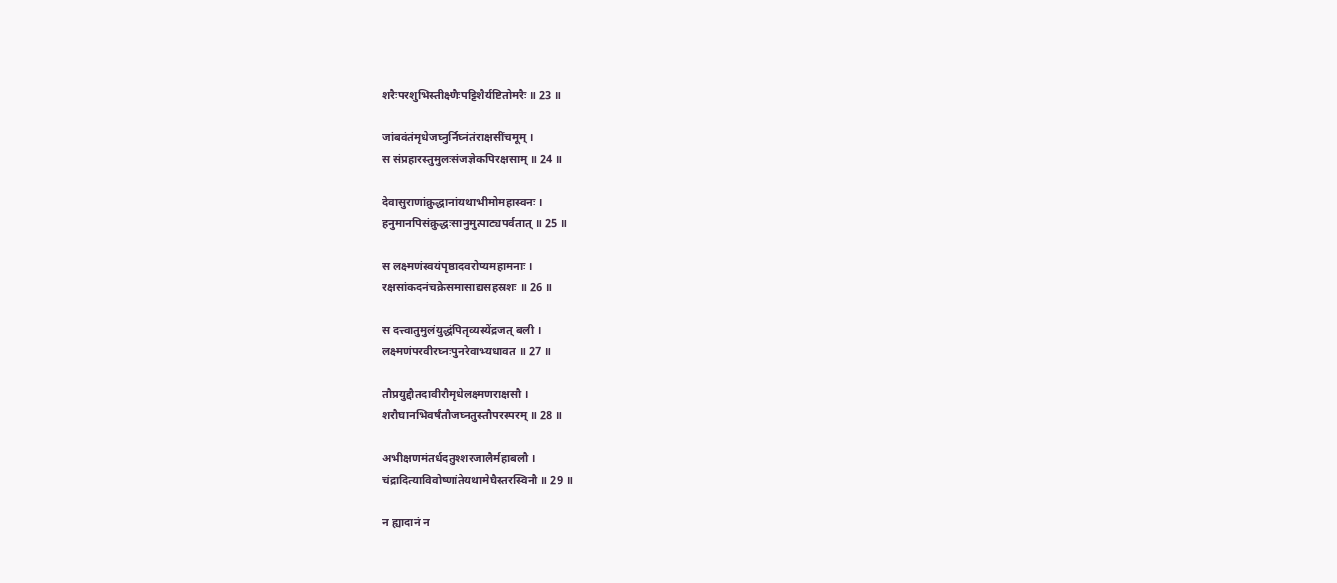शरैःपरशुभिस्तीक्ष्णैःपट्टिशैर्यष्टितोमरैः ॥ 23 ॥

जांबवंतंमृधेजघ्नुर्निघ्नंतंराक्षसींचमूम् ।
स संप्रहारस्तुमुलःसंजज्ञेकपिरक्षसाम् ॥ 24 ॥

देवासुराणांक्रुद्धानांयथाभीमोमहास्वनः ।
हनुमानपिसंक्रुद्धःसानुमुत्पाट्यपर्वतात् ॥ 25 ॥

स लक्ष्मणंस्वयंपृष्ठादवरोप्यमहामनाः ।
रक्षसांकदनंचक्रेसमासाद्यसहस्रशः ॥ 26 ॥

स दत्त्वातुमुलंयुद्धंपितृव्यस्येंद्रजत् बली ।
लक्ष्मणंपरवीरघ्नःपुनरेवाभ्यधावत ॥ 27 ॥

तौप्रयुद्दौतदावीरौमृधेलक्ष्मणराक्षसौ ।
शरौघानभिवर्षंतौजघ्नतुस्तौपरस्परम् ॥ 28 ॥

अभीक्षणमंतर्धदतुश्शरजालैर्महाबलौ ।
चंद्रादित्याविवोष्णांतेयथामेघैस्तरस्विनौ ॥ 29 ॥

न ह्यादानं न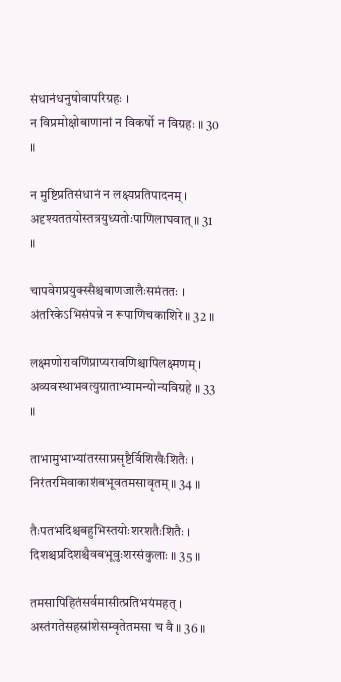संधानंधनुषोवापरिग्रहः ।
न विप्रमोक्षोबाणानां न विकर्षो न विग्रहः ॥ 30 ॥

न मुष्टिप्रतिसंधानं न लक्ष्यप्रतिपादनम् ।
अदृश्यततयोस्तत्रयुध्यतोःपाणिलाघवात् ॥ 31 ॥

चापवेगप्रयुक्स्सैश्चबाणजालैःसमंततः ।
अंतरिकेऽभिसंपन्ने न रूपाणिचकाशिरे ॥ 32 ॥

लक्ष्मणोरावणिंप्राप्यरावणिश्चापिलक्ष्मणम् ।
अव्यवस्थाभवत्युग्राताभ्यामन्योन्यविग्रहे ॥ 33 ॥

ताभामुभाभ्यांतरसाप्रसृष्टैर्विशिखैःशितैः ।
निरंतरमिवाकाशंबभूवतमसावृतम् ॥ 34 ॥

तैःपतभदिश्चबहुभिस्तयोःशरशतैःशितैः ।
दिशश्चप्रदिशश्चैवबभूवुःशरसंकुलाः ॥ 35 ॥

तमसापिहितंसर्वमासीत्प्रतिभयंमहत् ।
अस्तंगतेसहस्रांशेसम्वृतेतमसा च वै ॥ 36 ॥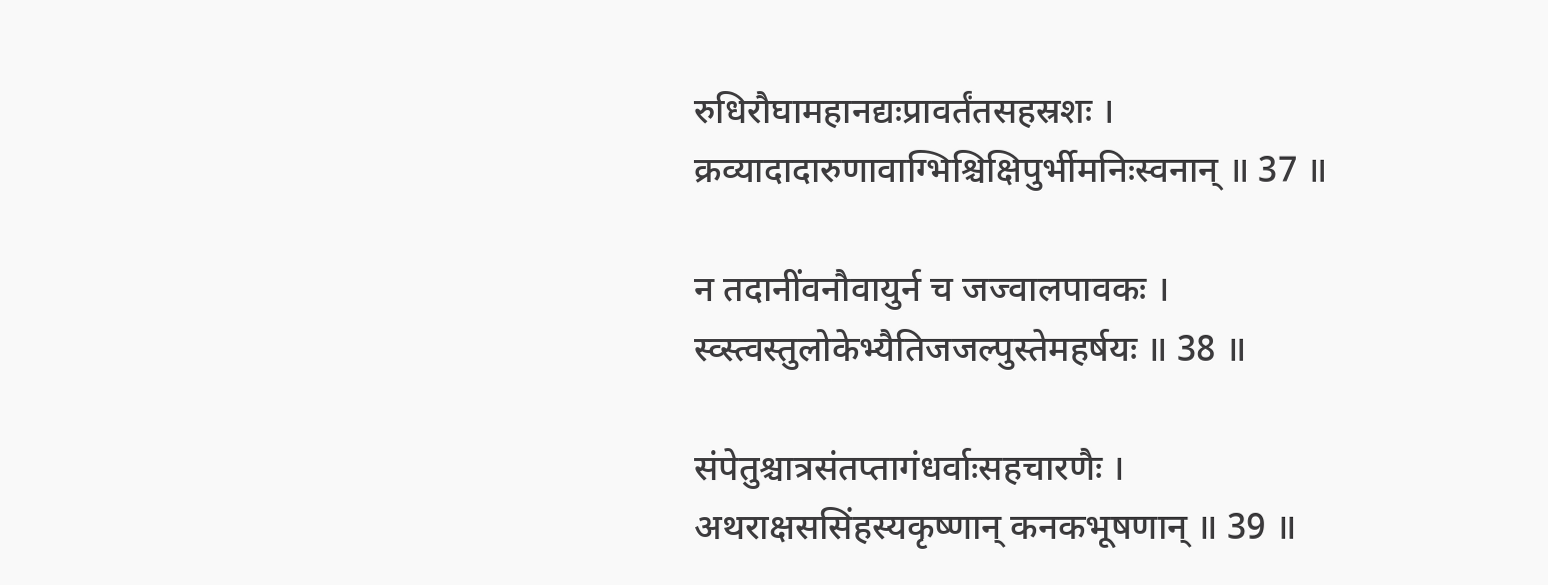रुधिरौघामहानद्यःप्रावर्तंतसहस्रशः ।
क्रव्यादादारुणावाग्भिश्चिक्षिपुर्भीमनिःस्वनान् ॥ 37 ॥

न तदानींवनौवायुर्न च जज्वालपावकः ।
स्व्स्त्वस्तुलोकेभ्यैतिजजल्पुस्तेमहर्षयः ॥ 38 ॥

संपेतुश्चात्रसंतप्तागंधर्वाःसहचारणैः ।
अथराक्षससिंहस्यकृष्णान् कनकभूषणान् ॥ 39 ॥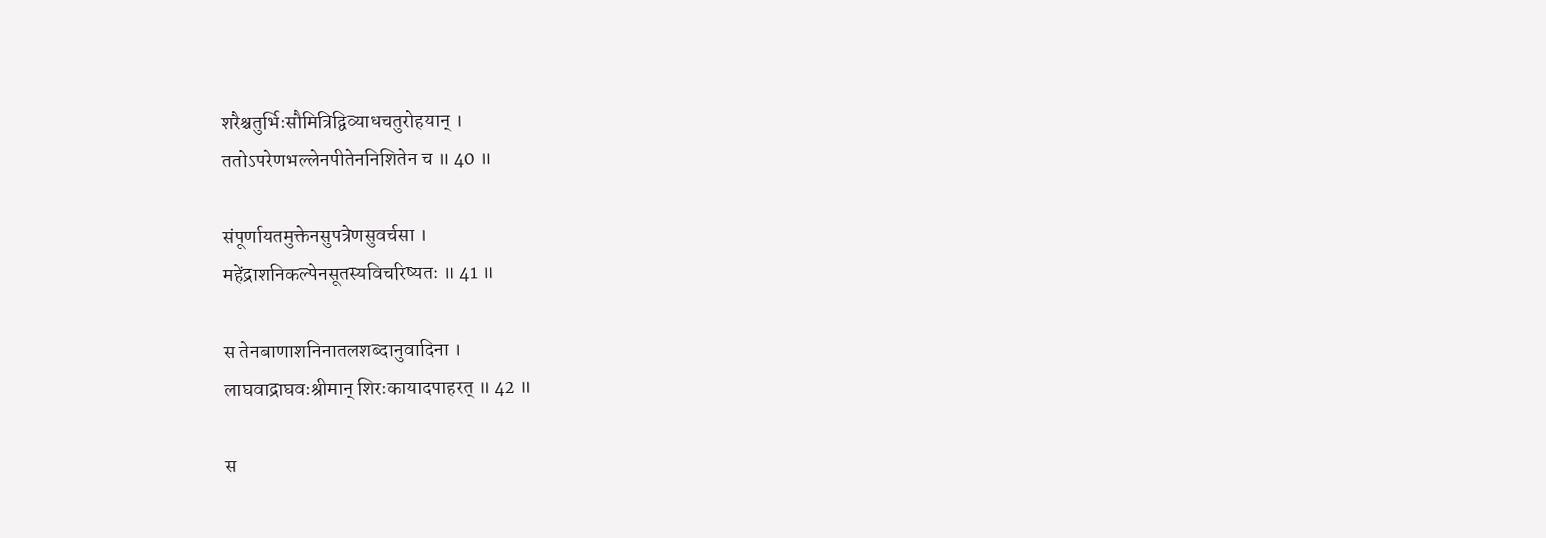शरैश्चतुर्भिःसौमित्रिद्विव्याधचतुरोहयान् ।
ततोऽपरेणभल्लेनपीतेननिशितेन च ॥ 40 ॥

संपूर्णायतमुक्तेनसुपत्रेणसुवर्चसा ।
महेंद्राशनिकल्पेनसूतस्यविचरिष्यतः ॥ 41 ॥

स तेनबाणाशनिनातलशब्दानुवादिना ।
लाघवाद्राघवःश्रीमान् शिरःकायादपाहरत् ॥ 42 ॥

स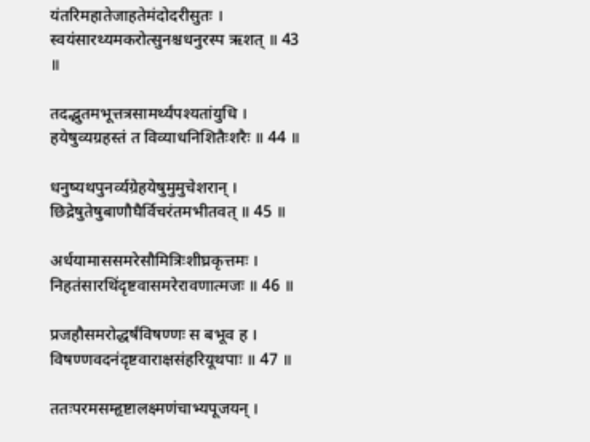यंतरिमहातेजाहतेमंदोदरीसुतः ।
स्वयंसारथ्यमकरोत्सुनश्चधनुरस्प ऋशत् ॥ 43 ॥

तदद्भुतमभूत्तत्रसामर्थ्यंपश्यतांयुधि ।
हयेषुव्यग्रहस्तं त विव्याधनिशितैःशरैः ॥ 44 ॥

धनुष्यथपुनर्व्यग्रेहयेषुमुमुचेशरान् ।
छिद्रेषुतेषुबाणौघैर्विचरंतमभीतवत् ॥ 45 ॥

अर्धयामाससमरेसौमित्रिःशीघ्रकृत्तमः ।
निहतंसारथिंदृष्टवासमरेरावणात्मजः ॥ 46 ॥

प्रजहौसमरोद्धर्षंविषण्णः स बभूव ह ।
विषण्णवदनंदृष्टवाराक्षसंहरियूथपाः ॥ 47 ॥

ततःपरमसम्हृष्टालक्ष्मणंचाभ्यपूजयन् ।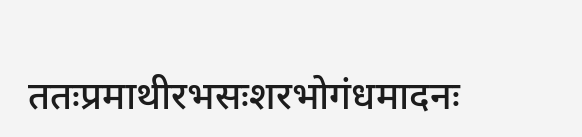ततःप्रमाथीरभसःशरभोगंधमादनः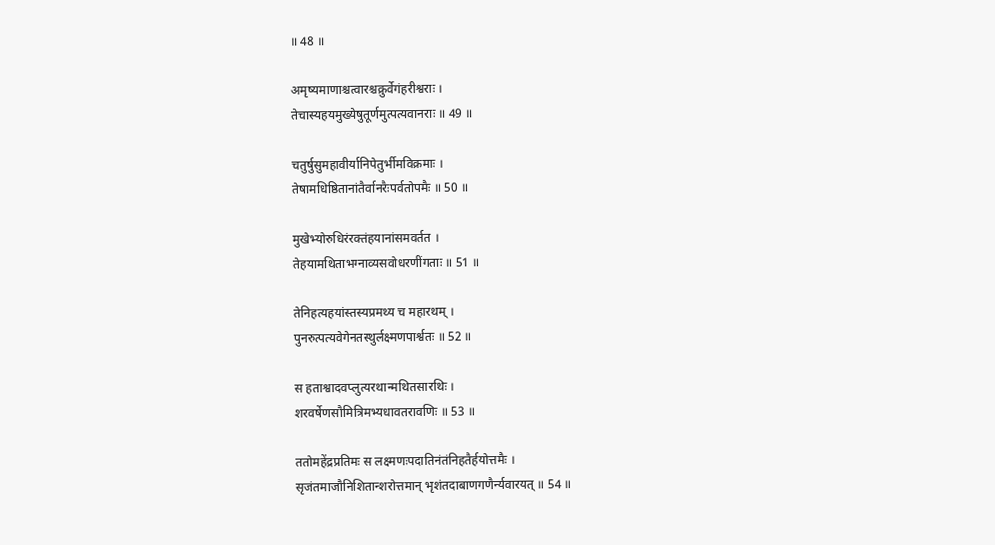॥ 48 ॥

अमृष्यमाणाश्चत्वारश्चक्रुर्वेगंहरीश्वराः ।
तेचास्यहयमुख्येषुतूर्णमुत्पत्यवानराः ॥ 49 ॥

चतुर्षुसुमहावीर्यानिपेतुर्भीमविक्रमाः ।
तेषामधिष्ठितानांतैर्वानरैःपर्वतोपमैः ॥ 50 ॥

मुखेभ्योरुधिरंरक्तंहयानांसमवर्तत ।
तेहयामथिताभग्नाव्यसवोधरणींगताः ॥ 51 ॥

तेनिहत्यहयांस्तस्यप्रमथ्य च महारथम् ।
पुनरुत्पत्यवेगेनतस्थुर्लक्ष्मणपार्श्वतः ॥ 52 ॥

स हताश्वादवप्लुत्यरथान्मथितसारथिः ।
शरवर्षेणसौमित्रिमभ्यधावतरावणिः ॥ 53 ॥

ततोमहेंद्रप्रतिमः स लक्ष्मणःपदातिनंतंनिहतैर्हयोत्तमैः ।
सृजंतमाजौनिशितान्शरोत्तमान् भृशंतदाबाणगणैर्न्यवारयत् ॥ 54 ॥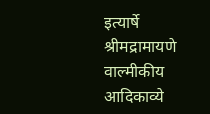इत्यार्षे श्रीमद्रामायणे वाल्मीकीय आदिकाव्ये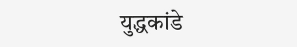युद्धकांडे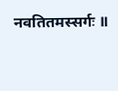नवतितमस्सर्गः ॥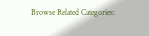Browse Related Categories: